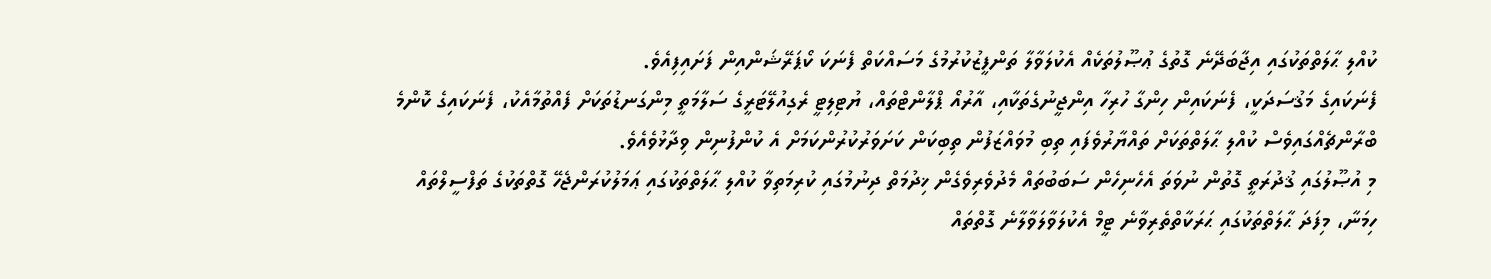ކުއްލި ޙާލަތްތަކުގައި އިޖާބަދޭނެ ގޮތުގެ ޢުޞޫލުތަކެއް އެކުލަވާލާ ތަންފީޒުކުރުމުގެ މަސައްކަތް ފެނަކަ ކޯޕަރޭޝަންއިން ފަށައިފިއެވެ.
ފެނަކައިގެ މަޤުސަދަކީ، ފެނަކައިން ހިންގާ ހުރިހާ އިންޖީނުގެތަކާއި، އާރުއޯ ޕްލާންޓްތައް، ޔުޓިލިޓީ ރެގިއުލޭޓަރީގެ ސަލާމަތީ މިންގަނޑުތަކަށް ފެއްތުމާއެކު، ފެނަކައިގެ ކޮންމެ ބްރާންޗެއްގައިވެސް ކުއްލި ޙާލަތްތަކަށް ތައްޔާރުވެފައި ތިބި މުވައްޒަފުން ތިބިކަން ކަށަވަރުކުރުންކަމަށް އެ ކުންފުނިން ވިދާޅުވެއެވެ.
މި އުޞޫލުގައި ޤުދުރަތީ ގޮތުން ނުވަތަ އެހެނިހެން ސަބަބުތައް މެދުވެރިވެގެން ޚިދުމަތް ދިނުމުގައި ކުރިމަތިވާ ކުއްލި ޙާލަތްތަކުގައި ޢަމަލުކުރަންޖެހޭ ގޮތްތަކުގެ ތަފްސީލްތައް ހިމަނާ، މިފަދަ ޙާލަތްތަކުގައި ޙަރަކާތްތެރިވާނެ ޓީމް އެކުލަވާލަވާލާނެ ގޮތްތައް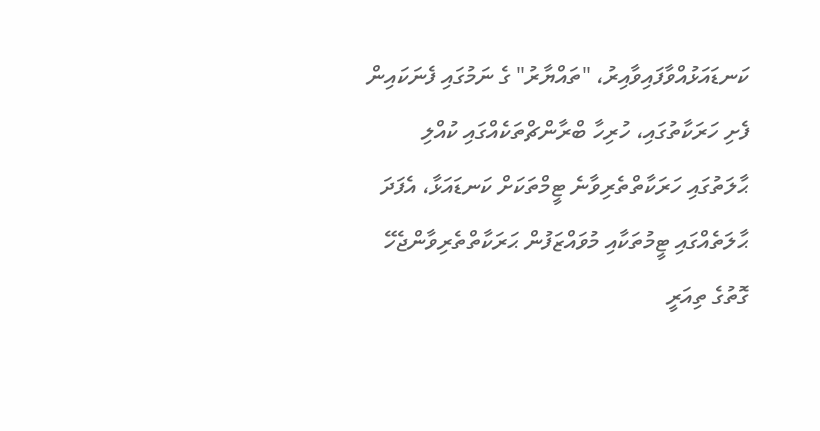ކަނޑައަޅުއްވާފައިވާއިރު، "ތައްޔާރު" ގެ ނަމުގައި ފެނަކައިން ފެށި ހަރަކާތުގައި، ހުރިހާ ބްރާންޗްތަކެއްގައި ކުއްލި ޙާލަތުގައި ހަރަކާތްތެރިވާނެ ޓީމްތަކަށް ކަނޑައަޅާ، އެފަދަ ޙާލަތެއްގައި ޓީމުތަކާއި މުވައްޒަފުން ޙަރަކާތްތެރިވާންޖެހޭ ގޮތުގެ ތިއަރީ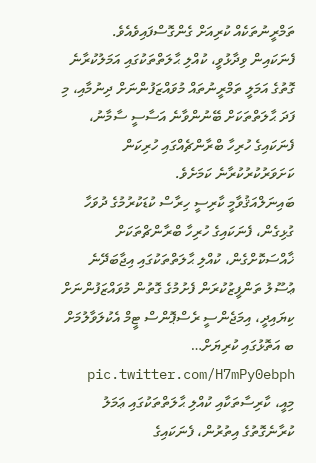ތަމްރީނުތަކެއް ކުރިއަށް ގެންގޮސްފައިވެއެވެ.
ފެނަކައިން ވިދާޅުވީ، ކުއްލި ޙާލަތްތަކުގައި އަމަލުކުރާނެ ގޮތުގެ އަމަލީ ތަމްރީނުތައް މުވައްޒަފުންނަށް ދިނުމާއި، މި ފަދަ ޙާލަތްތަކަށް ބޭނުންވާނެ އަސާސީ ސާމާނު، ފެނަކައިގެ ހުރިހާ ބްރާންޗެއްގައި ހުރިކަން ކަށަވަރުކުރުކުރާނެ ކަމަށެވެ.
ބައިނަލްއަޤުވާމީ ކާރިސީ ހިރާސް ކުޑަކުރުމުގެ ދުވަހާ ގުޅިގެން، ފެނަކައިގެ ހުރިހާ ބްރާންޗްތަކަށް ޚާއްސަކޮށްގެން، ކުއްލި ޙާލަތްތަކުގައި އިޖާބަދޭނެ ޢުސޫލު ތަންފީޒުކުރަން ފެށުމުގެ ގޮތުން މުވައްޒަފުންނަށް ކިޔައިދީ، އިމަޖެންސީ ރެސްޕޮންސް ޓީމް އެކުލަވާލުމަށް ބ އަތޮޅުގައި ކުރިޔަށް… pic.twitter.com/H7mPy0ebph
މިއީ، ކާރިސާތަކާއި ކުއްލި ޙާލަތްތަކުގައި ޢަމަލު ކުރާނެގޮތުގެ އިތުރުން، ފެނަކައިގެ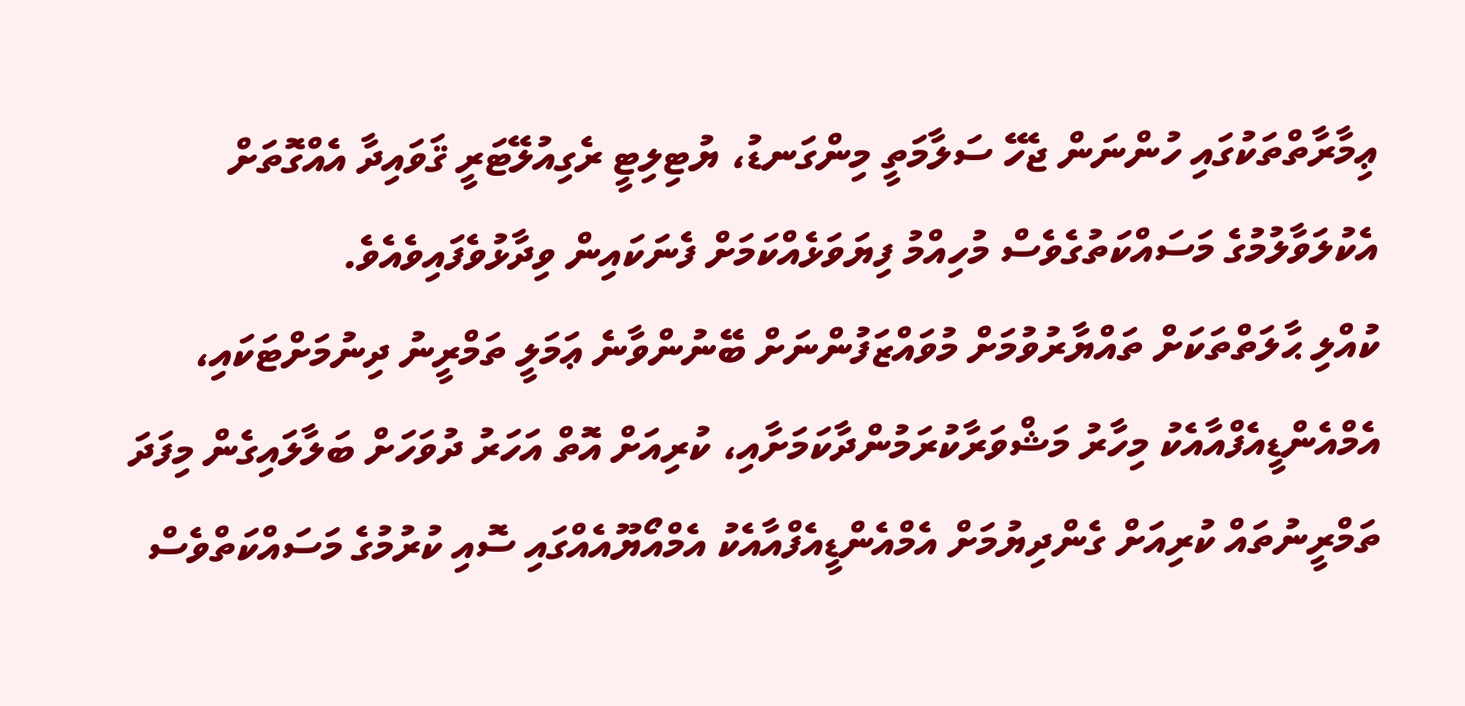ޢިމާރާތްތަކުގައި ހުންނަން ޖެހޭ ސަލާމަތީ މިންގަނޑު، ޔުޓިލިޓީ ރެގިއުލޭޓަރީ ޤަވައިދާ އެއްގޮތަށް އެކުލަވާލުމުގެ މަސައްކަތުގެވެސް މުހިއްމު ފިޔަވަޅެއްކަމަށް ފެނަކައިން ވިދާޅުވެފައިވެއެވެ.
ކުއްލި ޙާލަތްތަކަށް ތައްޔާރުވުމަށް މުވައްޒަފުންނަށް ބޭނުންވާނެ ޢަމަލީ ތަމްރީނު ދިނުމަށްޓަކައި، އެމްއެންޑީއެފްއާއެކު މިހާރު މަޝްވަރާކުރަމުންދާކަމަށާއި، ކުރިއަށް އޮތް އަހަރު ދުވަހަށް ބަލާލައިގެން މިފަދަ ތަމްރީނުތައް ކުރިއަށް ގެންދިޔުމަށް އެމްއެންޑީއެފްއާއެކު އެމްއޯޔޫއެއްގައި ސޮއި ކުރުމުގެ މަސައްކަތްވެސް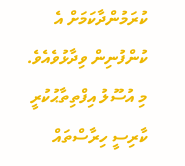ކުރަމުންދާކަމަށް އެ ކުންފުނިން ވިދާޅުވެއެވެ.
މި އުސޫލު އިފްތިތާޙުކުރީ ކާރިސީ ހިރާސްތައް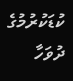ކުޑަކުރުމުގެ ދުވަހާ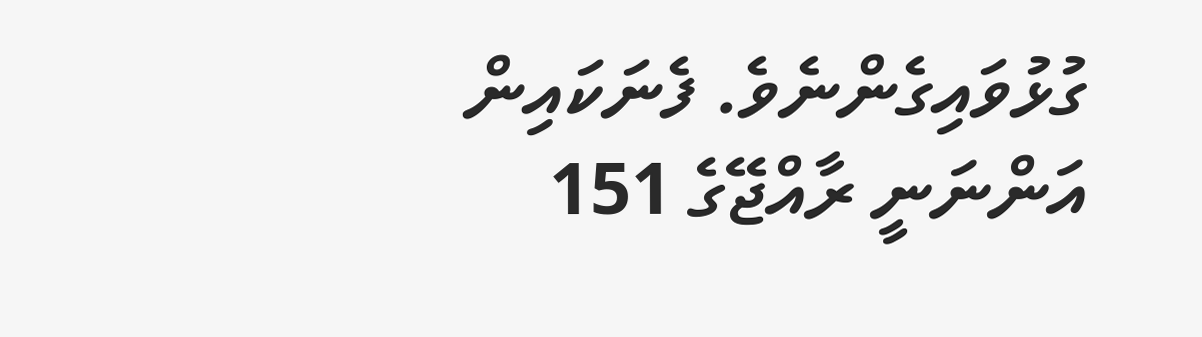ގުޅުވައިގެންނެވެ. ފެނަކައިން އަންނަނީ ރާއްޖޭގެ 151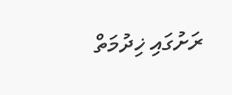ރަށުގައި ޚިދުމަތް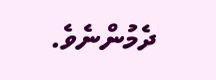ދެމުންނެވެ.